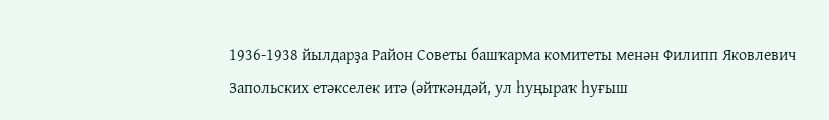1936-1938 йылдарҙа Район Советы башҡарма комитеты менән Филипп Яковлевич Запольских етәкселек итә (әйткәндәй, ул һуңыраҡ һуғыш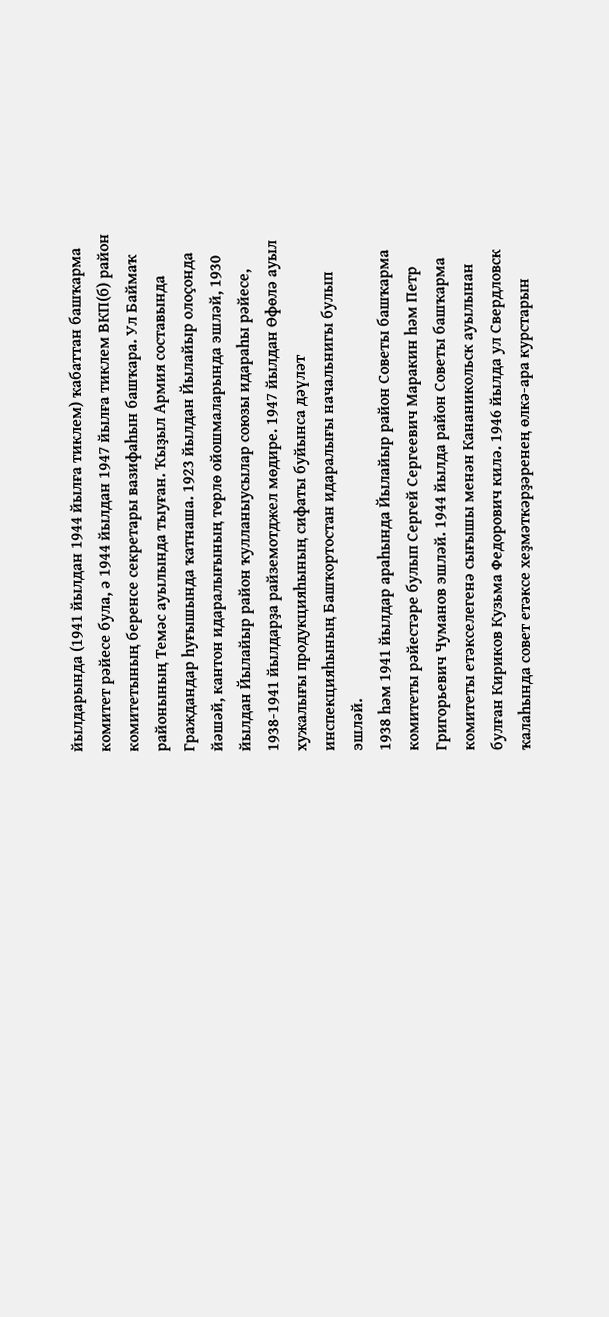йылдарында (1941 йылдан 1944 йылға тиклем) ҡабаттан башҡарма комитет рәйесе була, ә 1944 йылдан 1947 йылға тиклем ВКП(б) район комитетының беренсе секретары вазифаһын башҡара. Ул Баймаҡ районының Темәс ауылында тыуған. Ҡыҙыл Армия составында Граждандар һуғышында ҡатнаша. 1923 йылдан Йылайыр олоҫонда йәшәй, кантон идаралығының төрлө ойошмаларында эшләй, 1930 йылдан Йылайыр район ҡулланыусылар союзы идараһы рәйесе, 1938-1941 йылдарҙа райземотджел мөдире. 1947 йылдан Өфөлә ауыл хужалығы продукцияһының сифаты буйынса дәүләт инспекцияһының Башҡортостан идаралығы начальнигы булып эшләй.
1938 һәм 1941 йылдар араһында Йылайыр район Советы башҡарма комитеты рәйестәре булып Сергей Сергеевич Маракин һәм Петр Григорьевич Чуманов эшләй. 1944 йылда район Советы башҡарма комитеты етәкселегенә сығышы менән Кананикольск ауылынан булған Кириков Кузьма Федорович килә. 1946 йылда ул Свердловск ҡалаһында совет етәксе хеҙмәткәрҙәренең өлкә-ара курстарын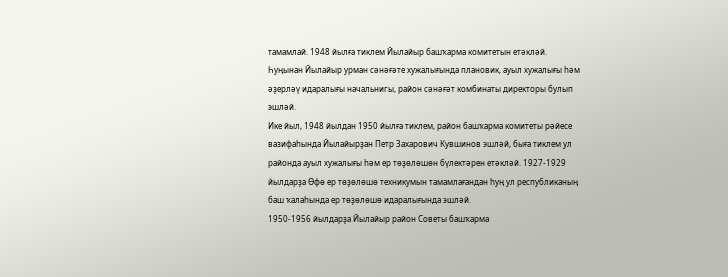тамамлай. 1948 йылға тиклем Йылайыр башҡарма комитетын етәкләй. Һуңынан Йылайыр урман сәнәғәте хужалығында плановик, ауыл хужалығы һәм әҙерләү идаралығы начальнигы, район сәнәғәт комбинаты директоры булып эшләй.
Ике йыл, 1948 йылдан 1950 йылға тиклем, район башҡарма комитеты рәйесе вазифаһында Йылайырҙан Петр Захарович Кувшинов эшләй, быға тиклем ул районда ауыл хужалығы һәм ер төҙөлөшөн бүлектәрен етәкләй. 1927-1929 йылдарҙа Өфө ер төҙөлөшө техникумын тамамлағандан һуң ул республиканың баш ҡалаһында ер төҙөлөшө идаралығында эшләй.
1950-1956 йылдарҙа Йылайыр район Советы башҡарма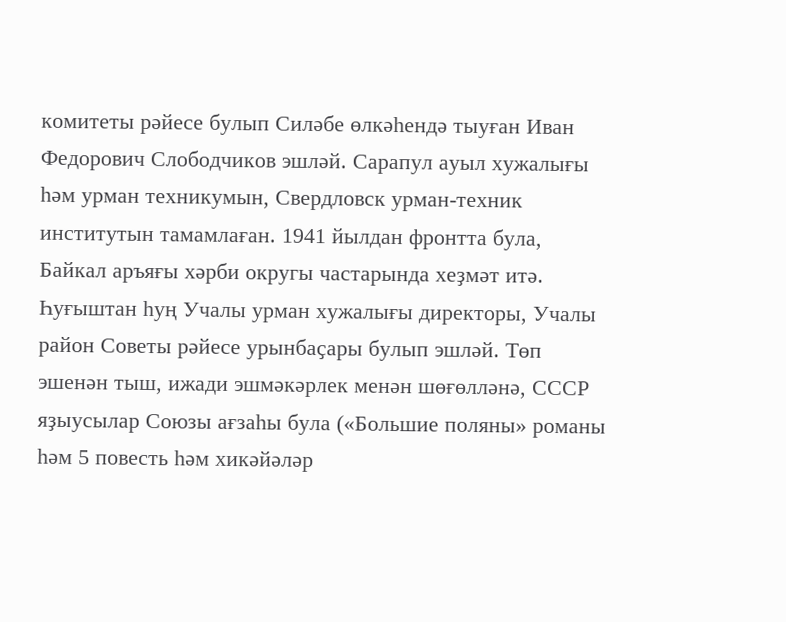комитеты рәйесе булып Силәбе өлкәһендә тыуған Иван Федорович Слободчиков эшләй. Сарапул ауыл хужалығы һәм урман техникумын, Свердловск урман-техник институтын тамамлаған. 1941 йылдан фронтта була, Байкал аръяғы хәрби округы частарында хеҙмәт итә. Һуғыштан һуң Учалы урман хужалығы директоры, Учалы район Советы рәйесе урынбаҫары булып эшләй. Төп эшенән тыш, ижади эшмәкәрлек менән шөғөлләнә, СССР яҙыусылар Союзы ағзаһы була («Большие поляны» романы һәм 5 повесть һәм хикәйәләр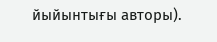йыйынтығы авторы).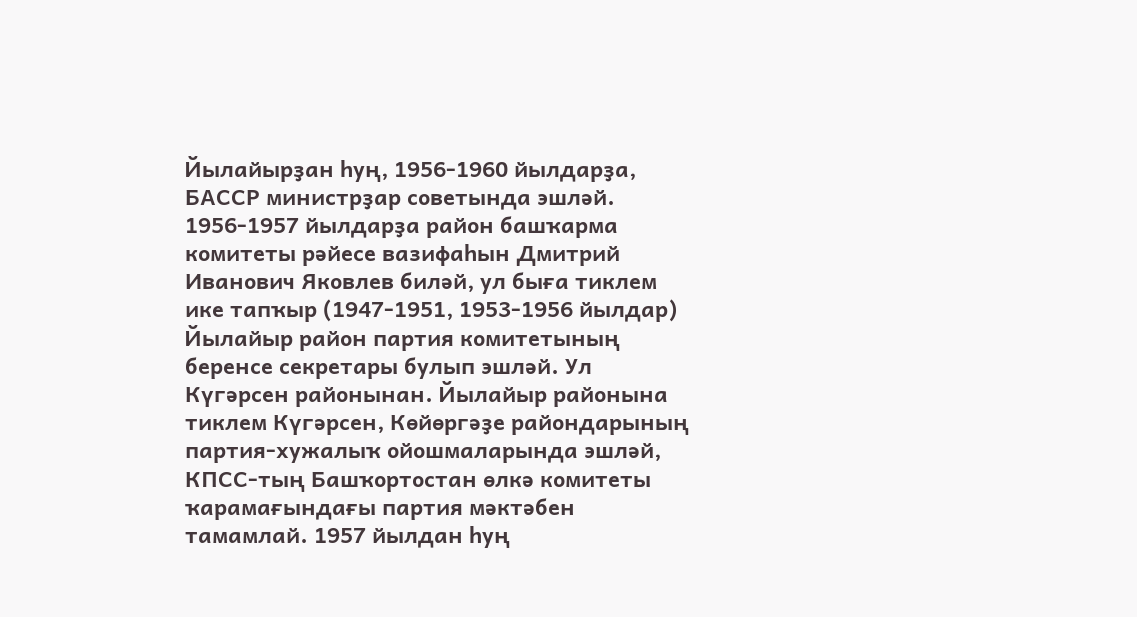Йылайырҙан һуң, 1956-1960 йылдарҙа, БАССР министрҙар советында эшләй.
1956-1957 йылдарҙа район башҡарма комитеты рәйесе вазифаһын Дмитрий Иванович Яковлев биләй, ул быға тиклем ике тапҡыр (1947-1951, 1953-1956 йылдар) Йылайыр район партия комитетының беренсе секретары булып эшләй. Ул Күгәрсен районынан. Йылайыр районына тиклем Күгәрсен, Көйөргәҙе райондарының партия-хужалыҡ ойошмаларында эшләй, КПСС-тың Башҡортостан өлкә комитеты ҡарамағындағы партия мәктәбен тамамлай. 1957 йылдан һуң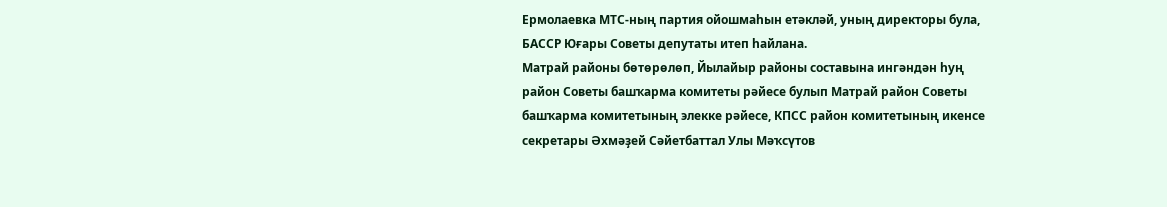Ермолаевка МТС-ның партия ойошмаһын етәкләй, уның директоры була, БАССР Юғары Советы депутаты итеп һайлана.
Матрай районы бөтөрөлөп, Йылайыр районы составына ингәндән һуң район Советы башҡарма комитеты рәйесе булып Матрай район Советы башҡарма комитетының элекке рәйесе, КПСС район комитетының икенсе секретары Әхмәҙей Сәйетбаттал Улы Мәҡсүтов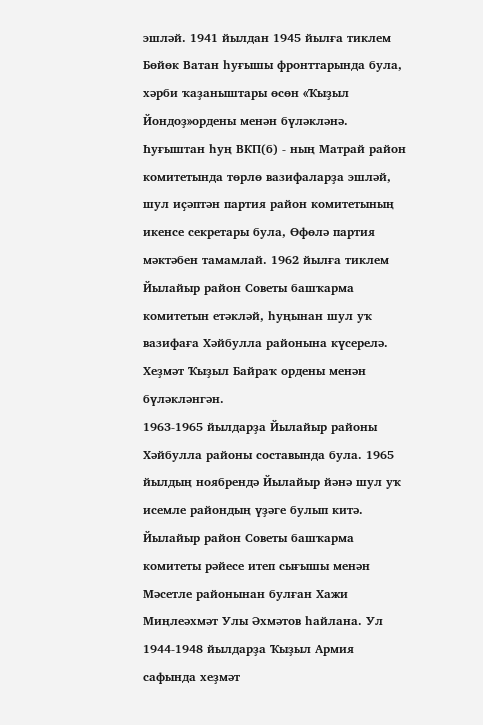эшләй. 1941 йылдан 1945 йылға тиклем Бөйөк Ватан һуғышы фронттарында була, хәрби ҡаҙаныштары өсөн «Ҡыҙыл Йондоҙ»ордены менән бүләкләнә. Һуғыштан һуң ВКП(б) - ның Матрай район комитетында төрлө вазифаларҙа эшләй, шул иҫәптән партия район комитетының икенсе секретары була, Өфөлә партия мәктәбен тамамлай. 1962 йылға тиклем Йылайыр район Советы башҡарма комитетын етәкләй, һуңынан шул уҡ вазифаға Хәйбулла районына күсерелә. Хеҙмәт Ҡыҙыл Байраҡ ордены менән бүләкләнгән.
1963-1965 йылдарҙа Йылайыр районы Хәйбулла районы составында була. 1965 йылдың ноябрендә Йылайыр йәнә шул уҡ исемле райондың үҙәге булып китә. Йылайыр район Советы башҡарма комитеты рәйесе итеп сығышы менән Мәсетле районынан булған Хажи Миңлеәхмәт Улы Әхмәтов һайлана. Ул 1944-1948 йылдарҙа Ҡыҙыл Армия сафында хеҙмәт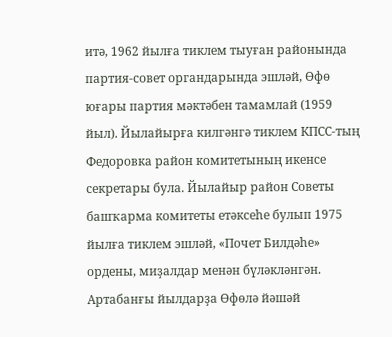итә, 1962 йылға тиклем тыуған районында партия-совет органдарында эшләй, Өфө юғары партия мәктәбен тамамлай (1959 йыл). Йылайырға килгәнгә тиклем КПСС-тың Федоровка район комитетының икенсе секретары була. Йылайыр район Советы башҡарма комитеты етәксеһе булып 1975 йылға тиклем эшләй, «Почет Билдәһе» ордены, миҙалдар менән бүләкләнгән. Артабанғы йылдарҙа Өфөлә йәшәй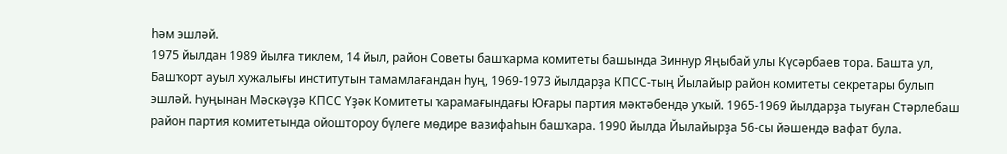һәм эшләй.
1975 йылдан 1989 йылға тиклем, 14 йыл, район Советы башҡарма комитеты башында Зиннур Яңыбай улы Күсәрбаев тора. Башта ул, Башҡорт ауыл хужалығы институтын тамамлағандан һуң, 1969-1973 йылдарҙа КПСС-тың Йылайыр район комитеты секретары булып эшләй. Һуңынан Мәскәүҙә КПСС Үҙәк Комитеты ҡарамағындағы Юғары партия мәктәбендә уҡый. 1965-1969 йылдарҙа тыуған Стәрлебаш район партия комитетында ойоштороу бүлеге мөдире вазифаһын башҡара. 1990 йылда Йылайырҙа 56-сы йәшендә вафат була.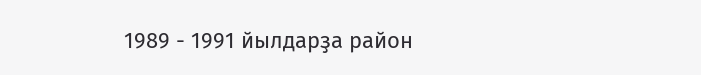1989 - 1991 йылдарҙа район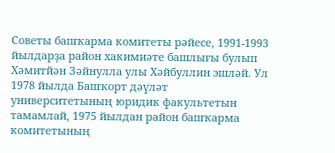Советы башҡарма комитеты рәйесе, 1991-1993 йылдарҙа район хакимиәте башлығы булып Хәмитйән Зәйнулла улы Хәйбуллин эшләй. Ул 1978 йылда Башҡорт дәүләт университетының юридик факультетын тамамлай, 1975 йылдан район башҡарма комитетының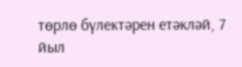төрлө бүлектәрен етәкләй, 7 йыл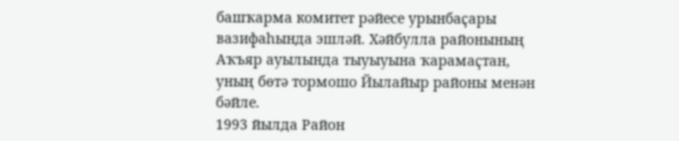башҡарма комитет рәйесе урынбаҫары вазифаһында эшләй. Хәйбулла районының Аҡъяр ауылында тыуыуына ҡарамаҫтан, уның бөтә тормошо Йылайыр районы менән бәйле.
1993 йылда Район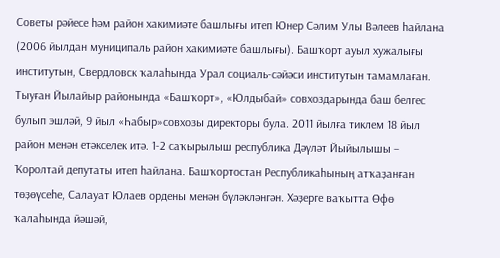Советы рәйесе һәм район хакимиәте башлығы итеп Юнер Сәлим Улы Вәлеев һайлана (2006 йылдан муниципаль район хакимиәте башлығы). Башҡорт ауыл хужалығы институтын, Свердловск ҡалаһында Урал социаль-сәйәси институтын тамамлаған. Тыуған Йылайыр районында «Башҡорт», «Юлдыбай» совхоздарында баш белгес булып эшләй, 9 йыл «Һабыр»совхозы директоры була. 2011 йылға тиклем 18 йыл район менән етәкселек итә. 1-2 саҡырылыш республика Дәүләт Йыйылышы – Ҡоролтай депутаты итеп һайлана. Башҡортостан Республикаһының атҡаҙанған төҙөүсеһе, Салауат Юлаев ордены менән бүләкләнгән. Хәҙерге ваҡытта Өфө ҡалаһында йәшәй,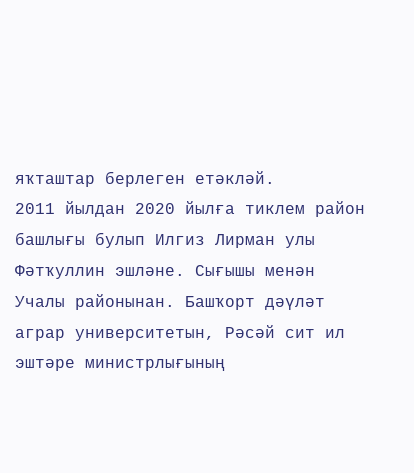яҡташтар берлеген етәкләй.
2011 йылдан 2020 йылға тиклем район башлығы булып Илгиз Лирман улы Фәтҡуллин эшләне. Сығышы менән Учалы районынан. Башҡорт дәүләт аграр университетын, Рәсәй сит ил эштәре министрлығының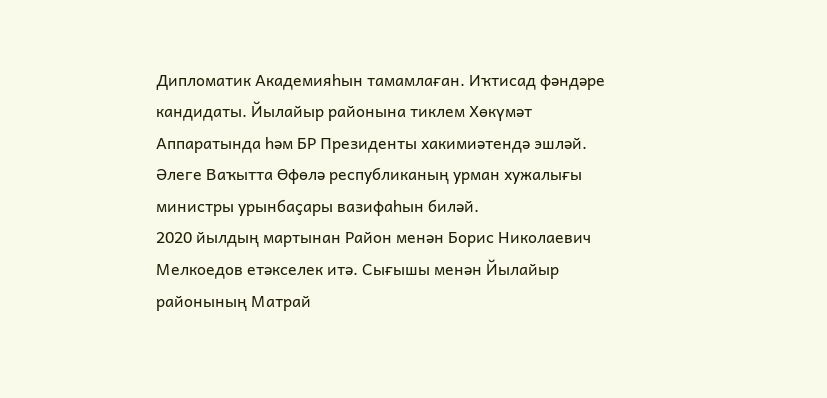Дипломатик Академияһын тамамлаған. Иҡтисад фәндәре кандидаты. Йылайыр районына тиклем Хөкүмәт Аппаратында һәм БР Президенты хакимиәтендә эшләй. Әлеге Ваҡытта Өфөлә республиканың урман хужалығы министры урынбаҫары вазифаһын биләй.
2020 йылдың мартынан Район менән Борис Николаевич Мелкоедов етәкселек итә. Сығышы менән Йылайыр районының Матрай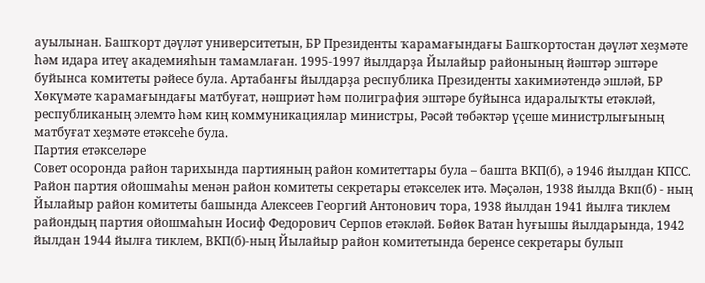ауылынан. Башҡорт дәүләт университетын, БР Президенты ҡарамағындағы Башҡортостан дәүләт хеҙмәте һәм идара итеү академияһын тамамлаған. 1995-1997 йылдарҙа Йылайыр районының йәштәр эштәре буйынса комитеты рәйесе була. Артабанғы йылдарҙа республика Президенты хакимиәтендә эшләй, БР Хөкүмәте ҡарамағындағы матбуғат, нәшриәт һәм полиграфия эштәре буйынса идаралыҡты етәкләй, республиканың элемтә һәм киң коммуникациялар министры, Рәсәй төбәктәр үҫеше министрлығының матбуғат хеҙмәте етәксеһе була.
Партия етәкселәре
Совет осоронда район тарихында партияның район комитеттары була – башта ВКП(б), ә 1946 йылдан КПСС. Район партия ойошмаһы менән район комитеты секретары етәкселек итә. Мәҫәлән, 1938 йылда Вкп(б) - ның Йылайыр район комитеты башында Алексеев Георгий Антонович тора, 1938 йылдан 1941 йылға тиклем райондың партия ойошмаһын Иосиф Федорович Серпов етәкләй. Бөйөк Ватан һуғышы йылдарында, 1942 йылдан 1944 йылға тиклем, ВКП(б)-ның Йылайыр район комитетында беренсе секретары булып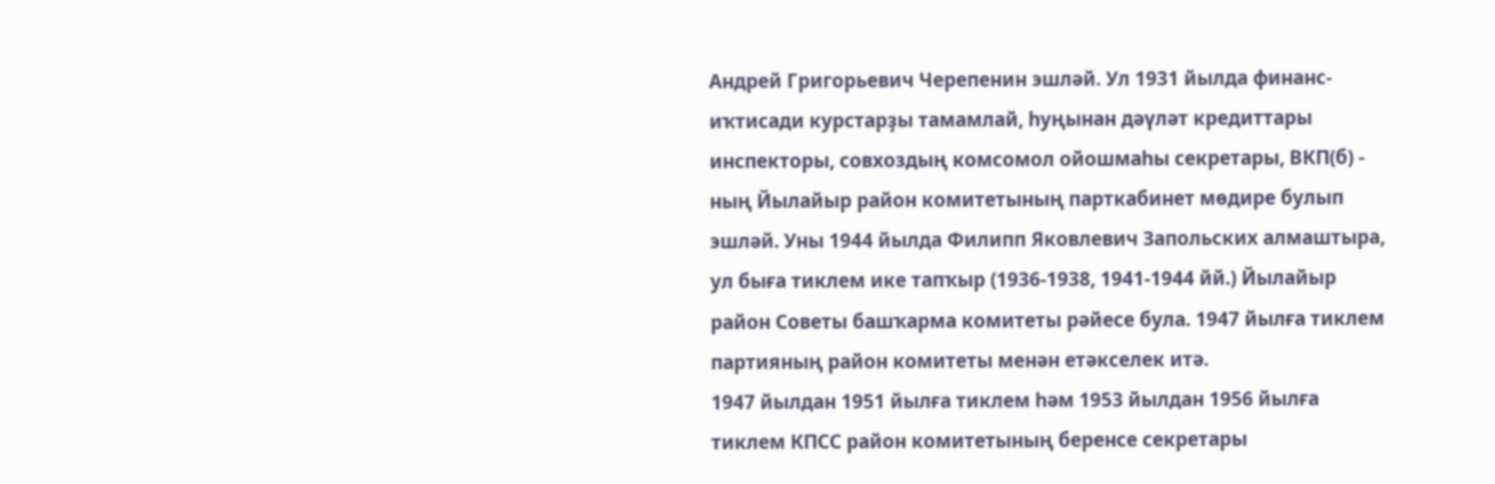Андрей Григорьевич Черепенин эшләй. Ул 1931 йылда финанс-иҡтисади курстарҙы тамамлай, һуңынан дәүләт кредиттары инспекторы, совхоздың комсомол ойошмаһы секретары, ВКП(б) - ның Йылайыр район комитетының парткабинет мөдире булып эшләй. Уны 1944 йылда Филипп Яковлевич Запольских алмаштыра, ул быға тиклем ике тапҡыр (1936-1938, 1941-1944 йй.) Йылайыр район Советы башҡарма комитеты рәйесе була. 1947 йылға тиклем партияның район комитеты менән етәкселек итә.
1947 йылдан 1951 йылға тиклем һәм 1953 йылдан 1956 йылға тиклем КПСС район комитетының беренсе секретары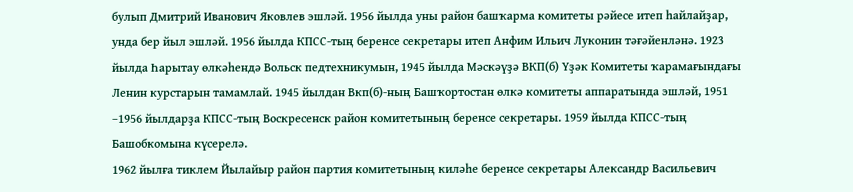булып Дмитрий Иванович Яковлев эшләй. 1956 йылда уны район башҡарма комитеты рәйесе итеп һайлайҙар, унда бер йыл эшләй. 1956 йылда КПСС-тың беренсе секретары итеп Анфим Ильич Луконин тәғәйенләнә. 1923 йылда Һарытау өлкәһендә Вольск педтехникумын, 1945 йылда Мәскәүҙә ВКП(б) Үҙәк Комитеты ҡарамағындағы Ленин курстарын тамамлай. 1945 йылдан Вкп(б)-ның Башҡортостан өлкә комитеты аппаратында эшләй, 1951 –1956 йылдарҙа КПСС-тың Воскресенск район комитетының беренсе секретары. 1959 йылда КПСС-тың Башобкомына күсерелә.
1962 йылға тиклем Йылайыр район партия комитетының киләһе беренсе секретары Александр Васильевич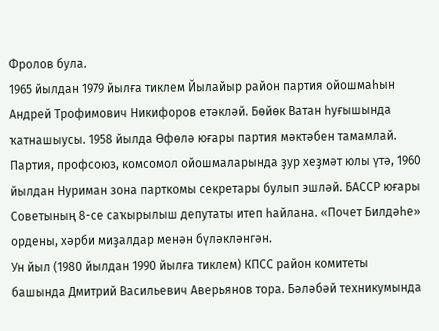Фролов була.
1965 йылдан 1979 йылға тиклем Йылайыр район партия ойошмаһын Андрей Трофимович Никифоров етәкләй. Бөйөк Ватан һуғышында ҡатнашыусы. 1958 йылда Өфөлә юғары партия мәктәбен тамамлай. Партия, профсоюз, комсомол ойошмаларында ҙур хеҙмәт юлы үтә, 1960 йылдан Нуриман зона парткомы секретары булып эшләй. БАССР юғары Советының 8-се саҡырылыш депутаты итеп һайлана. «Почет Билдәһе» ордены, хәрби миҙалдар менән бүләкләнгән.
Ун йыл (1980 йылдан 1990 йылға тиклем) КПСС район комитеты башында Дмитрий Васильевич Аверьянов тора. Бәләбәй техникумында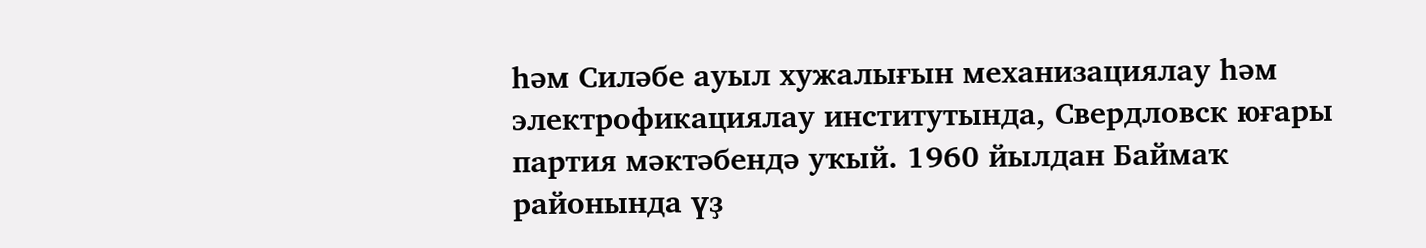һәм Силәбе ауыл хужалығын механизациялау һәм электрофикациялау институтында, Свердловск юғары партия мәктәбендә уҡый. 1960 йылдан Баймаҡ районында үҙ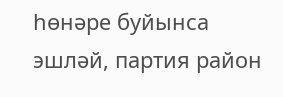һөнәре буйынса эшләй, партия район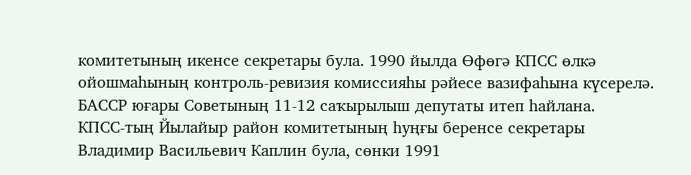комитетының икенсе секретары була. 1990 йылда Өфөгә КПСС өлкә ойошмаһының контроль-ревизия комиссияһы рәйесе вазифаһына күсерелә. БАССР юғары Советының 11-12 саҡырылыш депутаты итеп һайлана.
КПСС-тың Йылайыр район комитетының һуңғы беренсе секретары Владимир Васильевич Каплин була, сөнки 1991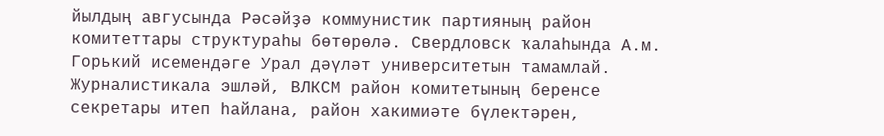йылдың авгусында Рәсәйҙә коммунистик партияның район комитеттары структураһы бөтөрөлә. Свердловск ҡалаһында А.м. Горький исемендәге Урал дәүләт университетын тамамлай. Журналистикала эшләй, ВЛКСМ район комитетының беренсе секретары итеп һайлана, район хакимиәте бүлектәрен,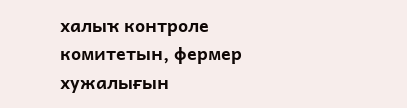халыҡ контроле комитетын, фермер хужалығын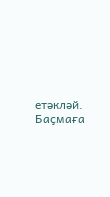етәкләй.
Баҫмаға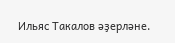Ильяс Такалов әҙерләне.